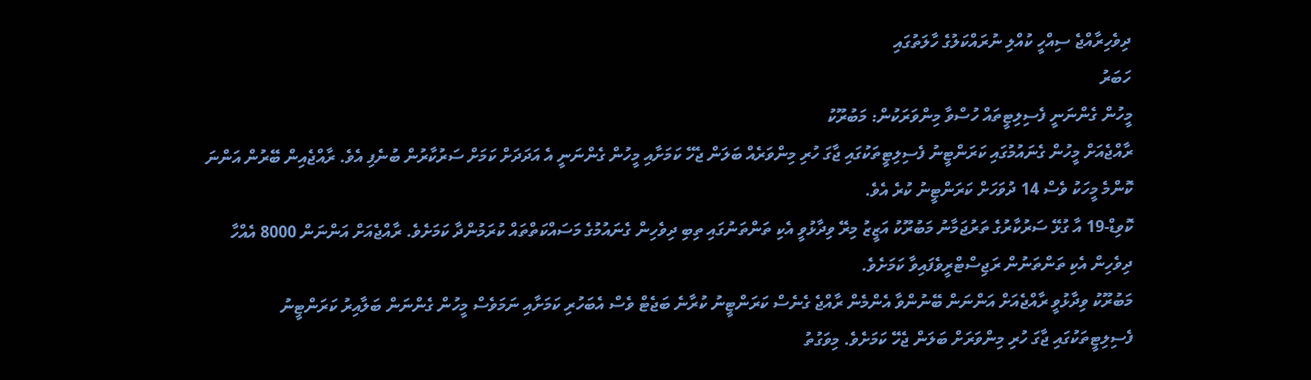ދިވެހިރާއްޖެ ސިއްހީ ކުއްލި ނުރައްކަލުގެ ހާލަތުގައި
ހަބަރު
މީހުން ގެންނަނީ ފެސިލިޓީތައް ހުސްވާ މިންވަރަކުން: މަބުރޫކު
ރާއްޖެއަށް މީހުން ގެނައުމުގައި ކަރަންޓީނު ފެސިލިޓީތަކުގައި ޖާގަ ހުރި މިންވަރެއް ބަލަން ޖެހޭ ކަމަށާއި މީހުން ގެންނަނީ އެ އަދަދަށް ކަމަށް ސަރުކާރުން ބުނެފި އެވެ. ރާއްޖެއިން ބޭރުން އަންނަ ކޮންމެ މީހަކު ވެސް 14 ދުވަހަށް ކަރަންޓީނު ކުރެ އެވެ.
ކޮވިޑް-19 އާ ގުޅޭ ސަރުކާރުގެ ތަރުޖަމާނު މަބުރޫކު އަޒީޒު މިރޭ ވިދާޅުވީ އެކި ތަންތަނުގައި ތިބި ދިވެހިން ގެނައުމުގެ މަސައްކަތްތައް ކުރަމުންދާ ކަމަށެވެ. ރާއްޖެއަށް އަންނަން 8000 އެއްހާ ދިވެހިން އެކި ތަންތަނުން ރަޖިސްޓްރީވެފައިވާ ކަމަށެވެ.
މަބުރޫކު ވިދާޅުވީ ރާއްޖެއަށް އަންނަން ބޭނުންވާ އެންމެން ރާއްޖެ ގެނެސް ކަރަންޓީނު ކުރާނެ ބަޖެޓް ވެސް އެބަހުރި ކަމަށާއި ނަމަވެސް މީހުން ގެންނަން ބަލާއިރު ކަރަންޓީނު ފެސިލިޓީތަކުގައި ޖާގަ ހުރި މިންވަރަށް ބަލަން ޖެހޭ ކަމަށެވެ. މިވަގުތު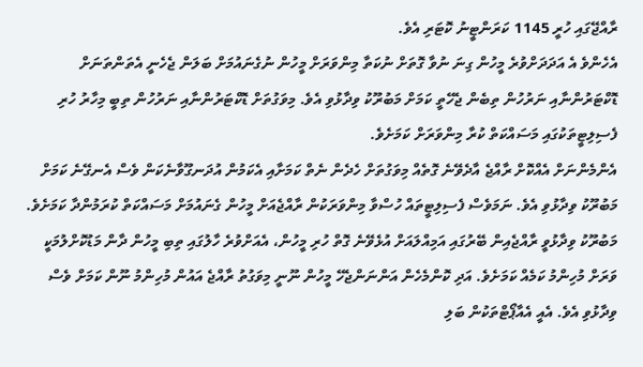ރާއްޖޭގައި ހުރީ 1145 ކަރަންޓީނު ކޮޓަރި އެވެ.
އެހެންވެ އެ އަދަދަށްވުރެ މީހުން ގިނަ ނުވާ ގޮތަށް ނުކަތާ މިންވަރަށް މީހުން ނުގެނައުމަށް ބަލަން ޖެހެނީ އެތަންތަނަށް ޑޮކްޓަރުންނާއި ނަރުހުން ތިބެން ޖެހޭތީ ކަމަށް މަބުރޫކު ވިދާޅުވި އެވެ. މިވަގުތަށް ޑޮކްޓަރުންނާއި ނަރުހުން ތިބީ މިހާރު ހުރި ފެސިލިޓީތަކުގައި މަސައްކަތް ކުރާ މިންވަރަށް ކަމަށެވެ.
އެންމެންނަށް އެއްކޮށް ރާއްޖެ އާދެވޭނެ ގޮތެއް މިވަގުތަށް ހެދެން ނެތް ކަމަށާއި އެކަމުން އުދަނގޫވާނެކަން ވެސް އެނގޭނެ ކަމަށް މަބުރޫކު ވިދާޅުވި އެވެ. ނަމަވެސް ފެސިލިޓީތައް ހުސްވާ މިންވަރަކުން ރާއްޖެއަށް މީހުން ގެނައުމަށް މަސައްކަތް ކުރަމުންދާ ކަމަށެވެ.
މަބުރޫކު ވިދާޅުވީ ރާއްޖެއިން ބޭރުގައި އަމިއްލައަށް އުޅެވޭނެ ގޮތް ހުރި މީހުން، އެއަށްވުރެ ހާލުގައި ތިބި މީހުން ދާން މަޑުކޮށްލުމަކީ ވަރަށް މުހިންމު ކަމެއް ކަމަށެވެ. އަދި ކޮންމެހެން އަންނަންޖެހޭ މީހުން ނޫނީ މިވަގުތު ރާއްޖެ އައުން މުހިންމު ނޫން ކަމަށް ވެސް ވިދާޅުވި އެވެ. އެއީ އެއާޕޯޓްތަކުން ބަލި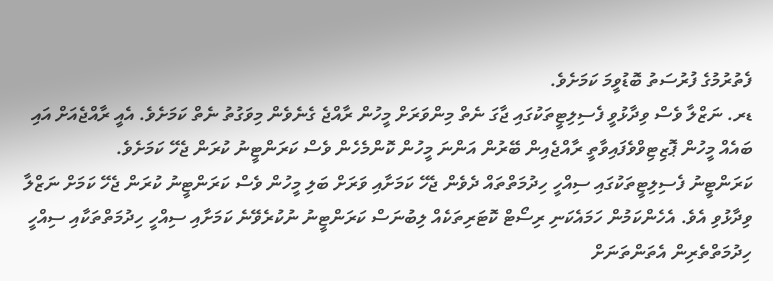ފެތުރުމުގެ ފުރުސަތު ބޮޑުވީމަ ކަމަށެވެ.
ޑރ. ނަޒްލާ ވެސް ވިދާޅުވީ ފެސިލިޓީތަކުގައި ޖާގަ ނެތް މިންވަރަށް މީހުން ރާއްޖެ ގެނެވެން މިވަގުތު ނެތް ކަމަށެވެ. އެއީ ރާއްޖެއަށް އައި ބައެއް މީހުން ޕޮޒިޓިވްވެފައިވާތީ ރާއްޖެއިން ބޭރުން އަންނަ މީހުން ކޮންމެހެން ވެސް ކަރަންޓީނު ކުރަން ޖެހޭ ކަމަށެވެ.
ކަރަންޓީނު ފެސިލިޓީތަކުގައި ސިއްހީ ހިދުމަތްތައް ދެވެން ޖެހޭ ކަމަށާއި ވަރަށް ބަލި މީހުން ވެސް ކަރަންޓީނު ކުރަން ޖެހޭ ކަމަށް ނަޒްލާ ވިދާޅުވި އެވެ. އެހެންކަމުން ހަމައެކަނި ރިސޯޓް ކޮޓަރިތަކެއް ލިބުނަސް ކަރަންޓީނު ނުކުރެވޭނެ ކަމަށާއި ސިއްހީ ހިދުމަތްތަކާއި ސިއްހީ ހިދުމަތްތެރިން އެތަންތަނަށް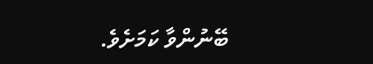ބޭނުންވާ ކަމަށެވެ.